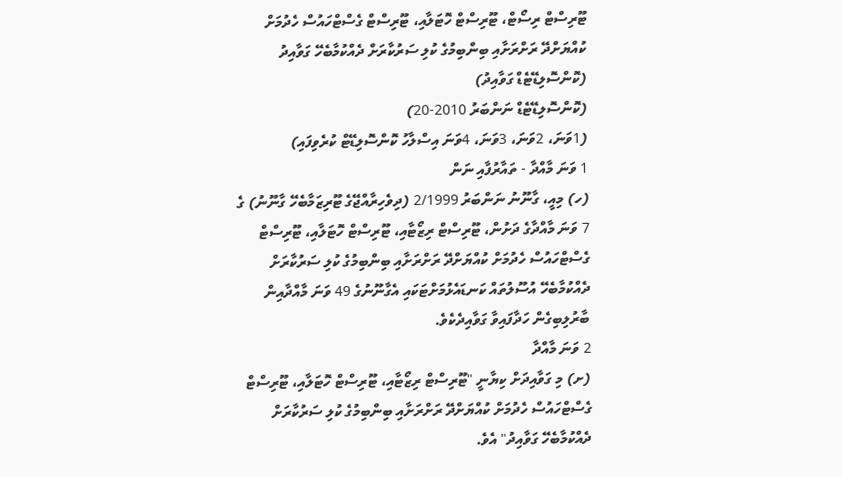ޓޫރިސްޓް ރިސޯޓް، ޓޫރިސްޓް ހޮޓަލާއި، ޓޫރިސްޓް ގެސްޓްހައުސް ހެދުމަށް ކުއްޔަށްދޭ ރަށްރަށާއި ބިންބިމުގެ ކުލި ސަރުކާރަށް ދެއްކުމާބެހޭ ގަވާއިދު (ކޮންސޮލިޑޭޓެޑް ގަވާއިދު)
(ކޮންސޮލިޑޭޓެޑް ނަންބަރު 2010-20)
(1ވަނަ، 2ވަނަ، 3ވަނަ، 4ވަނަ އިސްލާހު ކޮންސޮލިޑޭޓް ކުރެވިފައި)
1 ވަނަ މާއްދާ - ތައާރުފާއި ނަން
(ހ) މިއީ، ގާނޫނު ނަންބަރު 2/1999 (ދިވެހިރާއްޖޭގެ ޓޫރިޒަމާބެހޭ ގާނޫނު) ގެ 7 ވަނަ މާއްދާގެ ދަށުން، ޓޫރިސްޓް ރިޒޯޓާއި، ޓޫރިސްޓް ހޮޓަލާއި، ޓޫރިސްޓް ގެސްޓްހައުސް ހެދުމަށް ކުއްޔަށްދޭ ރަށްރަށާއި ބިންބިމުގެ ކުލި ސަރުކާރަށް ދެއްކުމާބެހޭ އުސޫލުތައް ކަނޑައެޅުމަށްޓަކައި އެގާނޫނުގެ 49 ވަނަ މާއްދާއިން ބާރުލިބިގެން ހަދާފައިވާ ގަވާއިދެކެވެ.
2 ވަނަ މާއްދާ
(ށ) މި ގަވާއިދަށް ކިޔާނީ "ޓޫރިސްޓް ރިޒޯޓާއި، ޓޫރިސްޓް ހޮޓަލާއި، ޓޫރިސްޓް ގެސްޓްހައުސް ހެދުމަށް ކުއްޔަށްދޭ ރަށްރަށާއި ބިންބިމުގެ ކުލި ސަރުކާރަށް ދެއްކުމާބެހޭ ގަވާއިދު" އެވެ.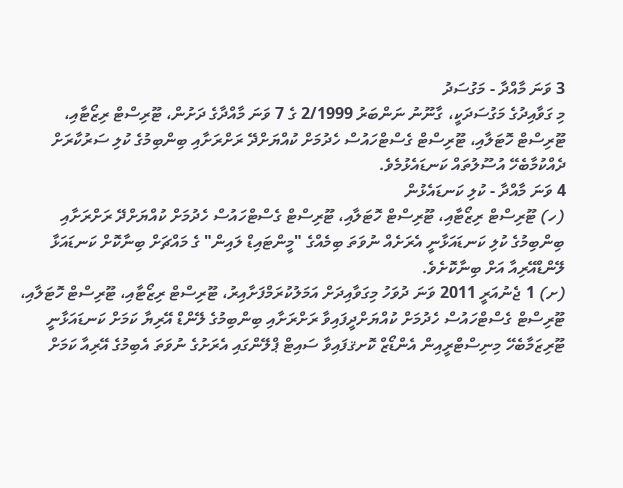3 ވަނަ މާއްދާ - މަގުސަދު
މި ގަވާއިދުގެ މަގުސަދަކީ، ގާނޫނު ނަންބަރު 2/1999 ގެ 7 ވަނަ މާއްދާގެ ދަށުން، ޓޫރިސްޓް ރިޒޯޓާއި، ޓޫރިސްޓް ހޮޓަލާއި، ޓޫރިސްޓް ގެސްޓްހައުސް ހެދުމަށް ކުއްޔަށްދޭ ރަށްރަށާއި ބިންބިމުގެ ކުލި ސަރުކާރަށް ދެއްކުމާބެހޭ އުސޫލުތައް ކަނޑައެޅުމެވެ.
4 ވަނަ މާއްދާ - ކުލި ކަނޑައެޅުން
(ހ) ޓޫރިސްޓް ރިޒޯޓާއި، ޓޫރިސްޓް ހޮޓަލާއި، ޓޫރިސްޓް ގެސްޓްހައުސް ހެދުމަށް ކުއްޔަށްދޭ ރަށްރަށާއި ބިންބިމުގެ ކުލި ކަނޑައަޅާނީ އެރަށެއް ނުވަތަ ބިމެއްގެ "މީންޓައިޑް ލައިން" ގެ މައްޗަށް ބިނާކޮށް ކަނޑައަޅާ ލޭންޑްއޭރިއާ އަށް ބިނާކޮށެވެ.
(ށ) 1 ޖެނުއަރީ 2011 ވަނަ ދުވަހު މިގަވާއިދަށް އަމަލުކުރަމްފަށާއިރު، ޓޫރިސްޓް ރިޒޯޓާއި، ޓޫރިސްޓް ހޮޓަލާއި، ޓޫރިސްޓް ގެސްޓްހައުސް ހެދުމަށް ކުއްޔަށްދީފައިވާ ރަށްރަށާއި ބިންބިމުގެ ލޭންޑް އޭރިޔާ ކަމަށް ކަނޑައަޅާނީ ޓޫރިޒަމާބެހޭ މިނިސްޓްރީއިން އެންޑޯޒް ކޮށޤފައިވާ ސައިޓް ޕްލޭންގައި އެރަށުގެ ނުވަތަ އެބިމުގެ އޭރިއާ ކަމަށް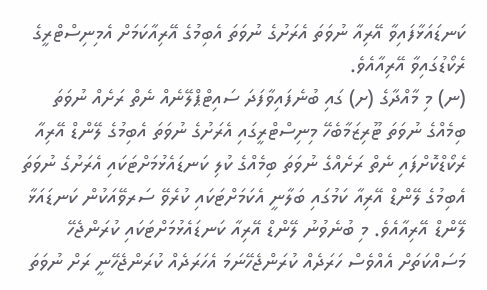ކަނޑައަޅާފައިވާ އޭރިއާ ނުވަތަ އެރަށުގެ ނުވަތަ އެބިމުގެ އޭރިއާކަމަށް އެމިނިސްޓްރީގެ ރެކޯޑުގައިވާ އޭރިއާއެވެ.
(ނ) މި މާއްދާގެ (ށ) ގައި ބުނެފައިވާފަދަ ސައިޓްޕްލޭނެއް ނެތް ރަށެއް ނުވަތަ ބިމެއްގެ ނުވަތަ ޓޫރިޒަމާބެހޭ މިނިސްޓްރީގައި އެރަށުގެ ނުވަތަ އެބިމުގެ ލޭންޑް އޭރިއާ ރެކޯޑްކޮށްފައި ނެތް ރަށެއްގެ ނުވަތަ ބިމެއްގެ ކުލި ކަނޑައެޅުމަށްޓަކައި އެރަށުގެ ނުވަތަ އެބިމުގެ ލޭންޑް އޭރިއާ ކަމުގައި ބަލާނީ އެކަމަށްޓަކައި ކުރެވޭ ސަރވޭއަކުން ކަނޑައަޅާ ލޭންޑް އޭރިއާއެވެ. މި ބުނެވުނު ލޭންޑް އޭރިއާ ކަނޑައެޅުމަށްޓަކައި ކުރަންޖެހޭ މަސައްކަތަށް އެއްވެސް ހަރަދެއް ކުރަންޖެހޭނަމަ އެހަރަދެއް ކުރަންޖެހޭނީ ރަށް ނުވަތަ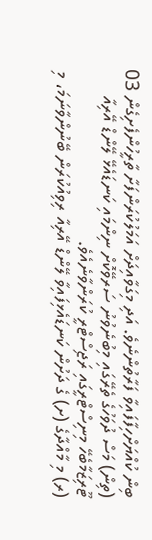ބިން ކުއްޔަށްހިފާފައިވާ ފަރާތުންނެވެ. އަދި މިގަވާއިދަށް އަމަލުކުރަންފަށާ ތާރީހުންފެށިގެން 03 (ތިން) މަސް ދުވަހުގެ ތެރޭގައި މިބުނެވުނު ސަރވޭކޮށް ނިންމައި ކަނޑައެޅޭ ލޭންޑް އޭރިއާ ޓޫރިޒަމާބެހޭ މިނިސްޓްރީގައި ރަޖިސްޓްރީ ކުރަންވާނެއެވެ.
(ރ) މި މާއްދާގެ (ށ) ގެ ދަށުން ކަނޑައެޅިފައިވާ ލޭންޑް އޭރިއާ ރިވިއުކުރަން ބޭނުންވާނަމަ، މި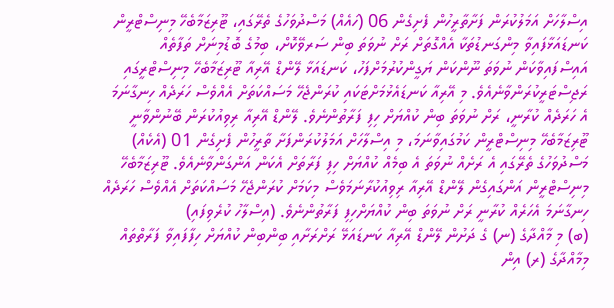އިސްލާހަށް އަމަލުކުރަން ފަށާތާރީހުން ފެށިގެން 06 (ހައެއް) މަސްދުވަހުގެ ތެރޭގައި، ޓޫރިޒަމާބެހޭ މިނިސްޓްރީން ކަނޑައަޅާފައިވާ މިންގަނޑުތަކާ އެއްގޮތަށް ރަށް ނުވަތަ ބިން ސަރވޭކޮށް، ބިމުގެ ބޮޑުމިނަށް ތަފާތެއް އައިސްފައިވާކަން ނުވަތަ ނޫންކަން ޔަގީންކުރުމަށްފަހު، ކަނޑައަޅާ ލޭންޑް އޭރިއާ ޓޫރިޒަމާބެހޭ މިނިސްޓްރީގައި ރަޖިސްޓަރީކުރަންވާނެއެވެ. މި އޭރިއާ ކަނޑައެޅުމަށްޓަކައި ކުރަންޖެހޭ މަސައްކަތަށް އެއްވެސް ހަރަދެއް ހިނގާނަމަ އެ ހަރަދެއް ކުރާނީ، ރަށް ނުވަތަ ބިން ކުއްޔަށް ހިފި ފަރާތުންނެވެ. ލޭންޑް އޭރިއާ ރިވިއުކުރަން ބޭނުންވާނީ ޓޫރިޒަމާބެހޭ މިނިސްޓްރީން ކަމުގައިވާނަމަ، މި އިސްލާހަށް އަމަލުކުރަންފަށާ ތާރީހުން ފެށިގެން 01 (އެކެއް) މަސްދުވަހުގެ ތެރޭގައި އެ ރަށެއް ނުވަތަ އެ ބިމެއް ކުއްޔަށް ހިފި ފަރާތަށް އެކަން އަންގަންވާނެއެވެ. ޓޫރިޒަމާބެހޭ މިނިސްޓްރީން އަންގައިގެން ލޭންޑް އޭރިއާ ރިވިއުކުރާނަމަވެސް މިކަމަށް ކުރަންޖެހޭ މަސައްކަތަށް އެއްވެސް ހަރަދެއް ހިނގާނަމަ އެހަރެއް ކުރާނީ ރަށް ނުވަތަ ބިން ކުއްޔަށްހިފި ފަރާތުންނެވެ. (އިސްލާހު ކުރެވިފައި)
(ބ) މި މާއްދާގެ (ނ) ގެ ދަށުން ލޭންޑް އޭރިއާ ކަނޑައަޅޭ ރަށްރަށާއި ބިންބިން ކުއްޔަށް ހިފާފައިވާ ފަރާތްތައް މިމާއްދާގެ (ރ) އިން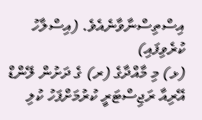އިސްތިސްނާވާނެއެވެ. (އިސްލާހު ކުރެވިފައި)
(ޅ) މި މާއްދާގެ (ރ) ގެ ދަށުން ލޭންޑް އޭރިއާ ރަޖިސްޓަރީ ކުރުމަށްފަހު ކުލި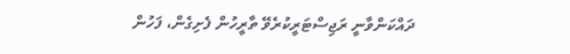ދައްކަންވާނީ ރަޖިސްޓަރީކުރެވޭ ތާރީހުން ފެށިގެން، ފަހުން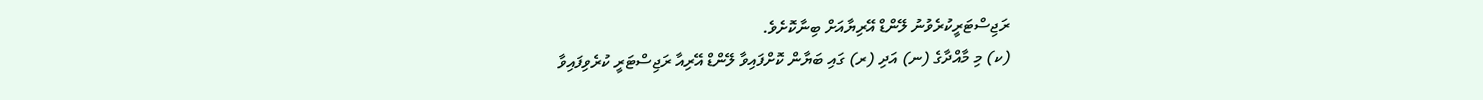ރަޖިސްޓަރީކުރެވުނު ލޭންޑް އޭރިޔާއަށް ބިނާކޮށެވެ.
(ކ) މި މާއްދާގެ (ނ) އަދި (ރ) ގައި ބަޔާން ކޮށްފައިވާ ލޭންޑް އޭރިއާ ރަޖިސްޓަރީ ކުރެވިފައިވާ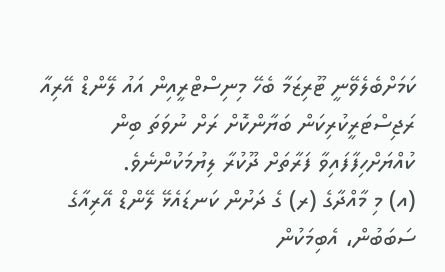ކަމަށްބެލެވޭނީ ޓޫރިޒަމާ ބެހޭ މިނިސްޓްރީއިން އައު ލޭންޑް އޭރިއާ ރަޖިސްޓަރީކުރިކަން ބަޔާންކޮށް ރަށް ނުވަތަ ބިން ކުއްޔަށްހިފާފައިވާ ފަރާތަށް ދޫކުރާ ލިޔުމަކުންނެވެ.
(އ) މި މާއްދާގެ (ރ) ގެ ދަށުން ކަނޑައެޅޭ ލޭންޑް އޭރިއާގެ ސަބަބުން، އެބިމަކުން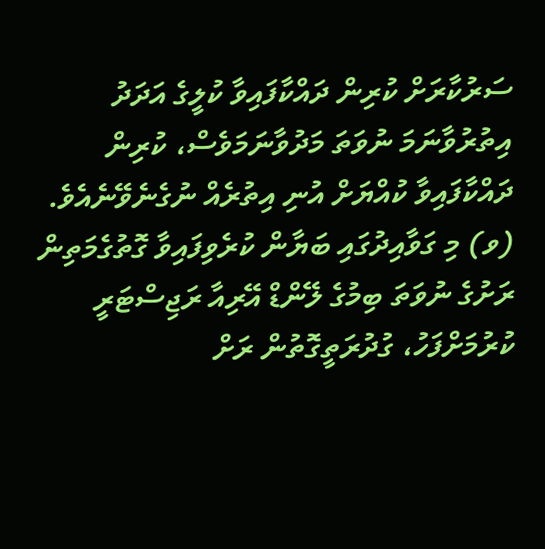ސަރުކާރަށް ކުރިން ދައްކާފައިވާ ކުލީގެ އަދަދު އިތުރުވާނަމަ ނުވަތަ މަދުވާނަމަވެސް، ކުރިން ދައްކާފައިވާ ކުއްޔަށް އުނި އިތުރެއް ނުގެނެވޭނެއެވެ.
(ވ) މި ގަވާއިދުގައި ބަޔާން ކުރެވިފައިވާ ގޮތުގެމަތިން ރަށުގެ ނުވަތަ ބިމުގެ ލޭންޑް އޭރިއާ ރަޖިސްޓަރީ ކުރުމަށްފަހު، ގުދުރަތީގޮތުން ރަށް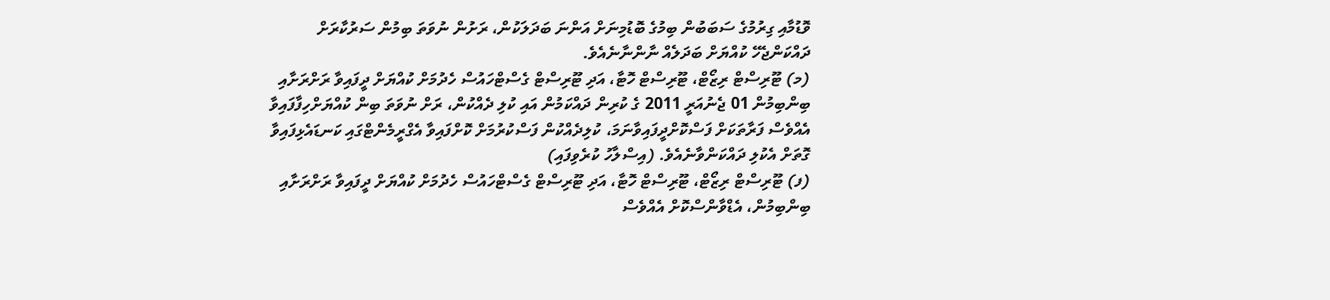ވޮޑުމާއި ގިރުމުގެ ސަބަބުން ބިމުގެ ބޮޑުމިނަށް އަންނަ ބަދަލަކުން، ރަށުން ނުވަތަ ބިމުން ސަރުކާރަށް ދައްކަންޖެހޭ ކުއްޔަށް ބަދަލެއް ނާންނާނެއެވެ.
(މ) ޓޫރިސްޓް ރިޒޯޓް، ޓޫރިސްޓް ހޮޓާ، އަދި ޓޫރިސްޓް ގެސްޓްހައުސް ހެދުމަށް ކުއްޔަށް ދީފައިވާ ރަށްރަށާއި ބިންބިމުން 01 ޖެނުއަރީ 2011 ގެ ކުރިން ދައްކަމުން އައި ކުލި ދެއްކުން، ރަށް ނުވަތަ ބިން ކުއްޔަށްހިފާފައިވާ އެއްވެސް ފަރާތަކަށް ފަސްކޮށްދީފައިވާނަމަ، ކުލިދެއްކުން ފަސްކުރުމަށް ކޮށްފައިވާ އެގްރީމެންޓްގައި ކަނޑައެޅިފައިވާ ގޮތަށް އެކުލި ދައްކަންވާނެއެވެ. (އިސްލާހު ކުރެވިފައި)
(ފ) ޓޫރިސްޓް ރިޒޯޓް، ޓޫރިސްޓް ހޮޓާ، އަދި ޓޫރިސްޓް ގެސްޓްހައުސް ހެދުމަށް ކުއްޔަށް ދީފައިވާ ރަށްރަށާއި ބިންބިމުން، އެޑްވާންސްކޮށް އެއްވެސް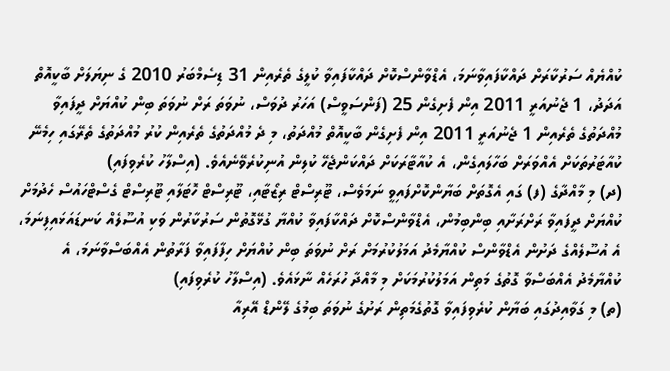ކުއްޔެއް ސަރުކާރަށް ދައްކާފައިވާނަމަ، އެޑްވާންސްކޮށް ދައްކާފައިވާ ކުލީގެ ތެރެއިން 31 ޑިސެމްބަރު 2010 ގެ ނިޔަލަށް ބާކީއޮތް އަދަދު، 1 ޖެނުއަރީ 2011 އިން ފެށިގެން 25 (ފަންސަވީސް) އަހަރު ދުވަސް، ނުވަތަ ރަށް ނުވަތަ ބިން ކުއްޔަށް ދީފައިވާ މުއްދަތުގެ ތެރެއިން 1 ޖެނުއަރީ 2011 އިން ފެށިގެން ބާކީއޮތް މުއްދަތު، މި ދެ މުއްދަތުގެ ތެރެއިން ކުރު މުއްދަތުގެ ތެރޭގައި ހިމެނޭ ކުއާޓަރުތަކަށް އެއްވަރަށް ބަހާލައިގެން، އެ ކުއާޓާރަކަށް ދައްކަންޖެހޭ ކުލިން އުނިކުރެވޭނެއެވެ. (އިސްލާހު ކުރެވިފައި)
(ދ) މި މާއްދާގެ (ފ) ގައި އެގޮތަށް ބަޔާންކޮށްފައިވީ ނަމަވެސް، ޓޫރިސްޓް ރިޒޯޓާއި، ޓޫރިސްޓް ހޮޓަލާއި ޓޫރިސްޓް ގެސްޓްހައުސް ހެދުމަށް ކުއްޔަށް ދީފައިވާ ރަށްރަށާއި ބިންބިމުން، އެޑްވާންސްކޮށް ދައްކާފައިވާ ކުއްޔާ ގުޅޭގޮތުން ސަރުކާރުން ވަކި އުސޫލެއް ކަނޑައަޅައިފިނަމަ، އެ އުސޫލެއްގެ ދަށުން އެޑްވާންސް ކުއްޔާމެދު އަމަލުކުރުމަށް ރަށް ނުވަތަ ބިން ކުއްޔަށް ހިފާފައިވާ ފަރާތުން އެއްބަސްވާނަމަ، އެ ކުއްޔާމެދު އެއްބަސްވާ ގޮތުގެ މަތިން އަމަލުކުރުމަކަށް މި މާއްދާ ހުރަހެއް ނާޅައެވެ. (އިސްލާހު ކުރެވިފައި)
(ތ) މި ގަވާއިދުގައި ބަޔާން ކުރެވިފައިވާ ގޮތުގެމަތިން ރަށުގެ ނުވަތަ ބިމުގެ ލޭންޑް އޭރިއާ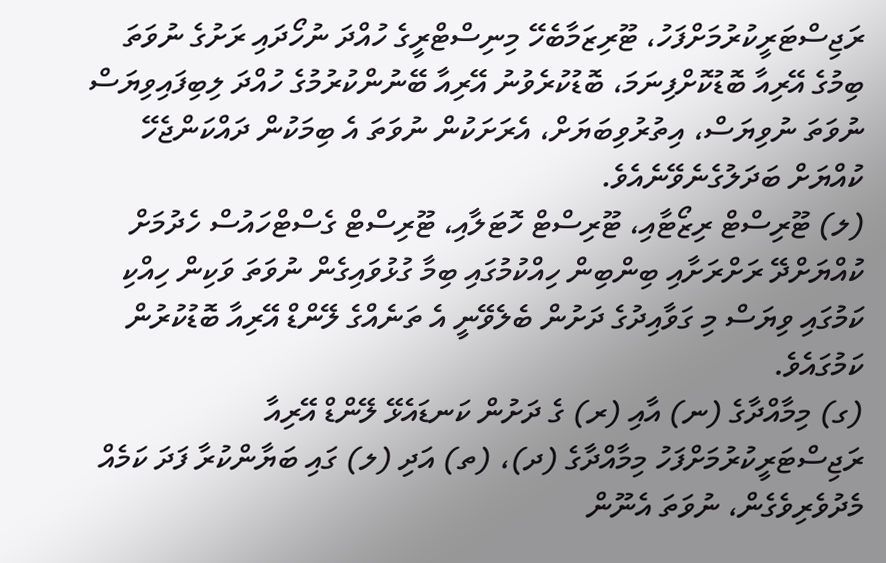ރަޖިސްޓަރީކުރުމަށްފަހު، ޓޫރިޒަމާބެހޭ މިނިސްޓްރީގެ ހުއްދަ ނުހޯދައި ރަށުގެ ނުވަތަ ބިމުގެ އޭރިއާ ބޮޑުކޮށްފިނަމަ، ބޮޑުކުރެވުނު އޭރިއާ ބޭނުންކުރުމުގެ ހުއްދަ ލިބިފައިވިޔަސް ނުވަތަ ނުވިޔަސް، އިތުރުވިބަޔަށް، އެރަށަކުން ނުވަތަ އެ ބިމަކުން ދައްކަންޖެހޭ ކުއްޔަށް ބަދަލުގެނެވޭނެއެވެ.
(ލ) ޓޫރިސްޓް ރިޒޯޓާއި، ޓޫރިސްޓް ހޮޓަލާއި، ޓޫރިސްޓް ގެސްޓްހައުސް ހެދުމަށް ކުއްޔަށްދޭ ރަށްރަށާއި ބިންބިން ހިއްކުމުގައި ބިމާ ގުޅުވައިގެން ނުވަތަ ވަކިން ހިއްކި ކަމުގައި ވިޔަސް މި ގަވާއިދުގެ ދަށުން ބެލެވޭނީ އެ ތަނެއްގެ ލޭންޑް އޭރިއާ ބޮޑުކުރުން ކަމުގައެވެ.
(ގ) މިމާއްދާގެ (ނ) އާއި (ރ) ގެ ދަށުން ކަނޑައެޅޭ ލޭންޑް އޭރިއާ ރަޖިސްޓަރީކުރުމަށްފަހު މިމާއްދާގެ (ދ)، (ތ) އަދި (ލ) ގައި ބަޔާންކުރާ ފަދަ ކަމެއް މެދުވެރިވެގެން، ނުވަތަ އެނޫން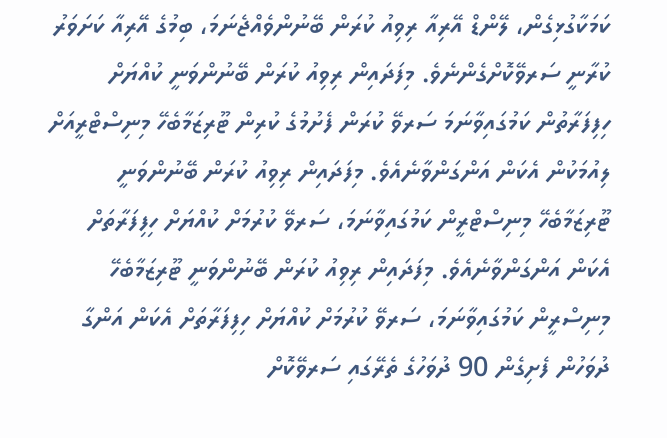ކަމަކާގުޅިގެން، ލޭންޑް އޭރިއާ ރިވިއު ކުރަން ބޭނުންވެއްޖެނަމަ، ބިމުގެ އޭރިއާ ކަށަވަރު ކުރާނީ ސަރވޭކޮށްގެންނެވެ. މިފަދައިން ރިވިއު ކުރަން ބޭނުންވަނީ ކުއްޔަށް ހިފިފަރާތުން ކަމުގައިވާނަމަ ސަރވޭ ކުރަން ފެށުމުގެ ކުރިން ޓޫރިޒަމާބެހޭ މިނިސްޓްރީއަށް ލިއުމަކުން އެކަން އަންގަންވާނެއެވެ. މިފަދައިން ރިވިއު ކުރަން ބޭނުންވަނީ ޓޫރިޒަމާބެހޭ މިނިސްޓްރީން ކަމުގައިވާނަމަ، ސަރވޭ ކުރުމަށް ކުއްޔަށް ހިފިފަރާތަށް އެކަން އަންގަންވާނެއެވެ. މިފަދައިން ރިވިއު ކުރަން ބޭނުންވަނީ ޓޫރިޒަމާބެހޭ މިނިސްރީން ކަމުގައިވާނަމަ، ސަރވޭ ކުރުމަށް ކުއްޔަށް ހިފިފަރާތަށް އެކަން އަންގާ ދުވަހުން ފެށިގެން 90 ދުވަހުގެ ތެރޭގައި ސަރވޭކޮށް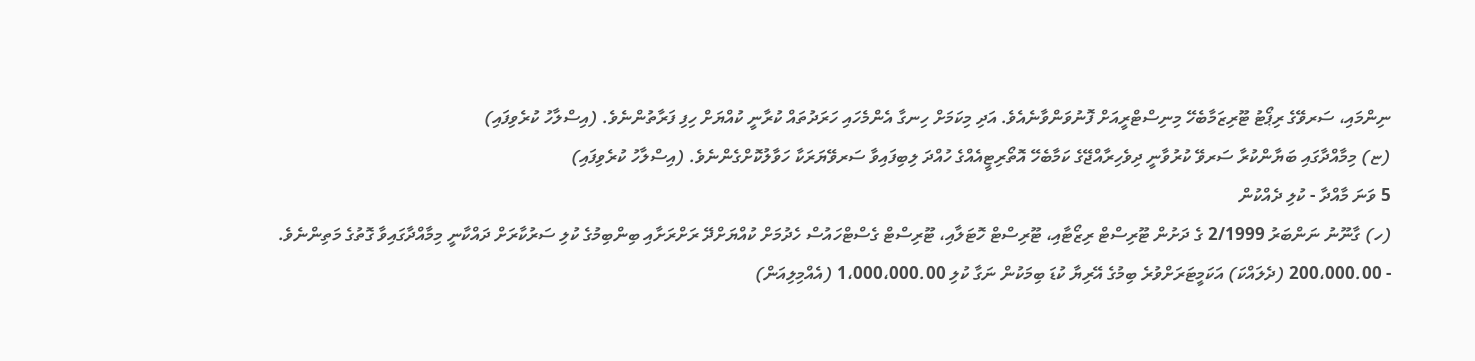ނިންމައި، ސަރވޭގެ ރިޕޯޓު ޓޫރިޒަމާބެހޭ މިނިސްޓްރީއަށް ފޮނުވަންވާނެއެވެ. އަދި މިކަމަށް ހިނގާ އެންމެހައި ހަރަދުތައް ކުރާނީ ކުއްޔަށް ހިފި ފަރާތުންނެވެ. (އިސްލާހު ކުރެވިފައި)
(ޏ) މިމާއްދާގައި ބަޔާންކުރާ ސަރވޭ ކުރުވާނީ ދިވެހިރާއްޖޭގެ ކަމާބެހޭ އޮތޯރިޓީއެއްގެ ހުއްދަ ލިބިފައިވާ ސަރވޭޔަރަކާ ހަވާލުކޮށްގެންނެވެ. (އިސްލާހު ކުރެވިފައި)
5 ވަނަ މާއްދާ - ކުލި ދެއްކުން
(ހ) ގާނޫނު ނަންބަރު 2/1999 ގެ ދަށުން ޓޫރިސްޓް ރިޒޯޓާއި، ޓޫރިސްޓް ހޮޓަލާއި، ޓޫރިސްޓް ގެސްޓްހައުސް ހެދުމަށް ކުއްޔަށްދޭ ރަށްރަށާއި ބިންބިމުގެ ކުލި ސަރުކާރަށް ދައްކާނީ މިމާއްދާގައިވާ ގޮތުގެ މަތިންނެވެ.
- 200،000.00 (ދެލައްކަ) އަކަމީޓަރަށްވުރެ ބިމުގެ އޭރިޔާ ކުޑަ ބިމަކުން ނަގާ ކުލި 1،000،000.00 (އެއްމިލިއަން)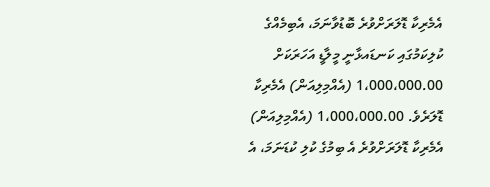އެމެރިކާ ޑޮލަރަށްވުރެ ބޮޑުވާނަމަ، އެބިމެއްގެ ކުލިކަމުގައި ކަނޑައޅާނީ މީލާޑީ އަހަރަކަށް 1،000،000.00 (އެއްމިލިއަން) އެމެރިކާ ޑޮލަރެވެ. 1،000،000.00 (އެއްމިލިއަން) އެމެރިކާ ޑޮލަރަށްވުރެ އެ ބިމުގެ ކުލި ކުޑަނަމަ، އެ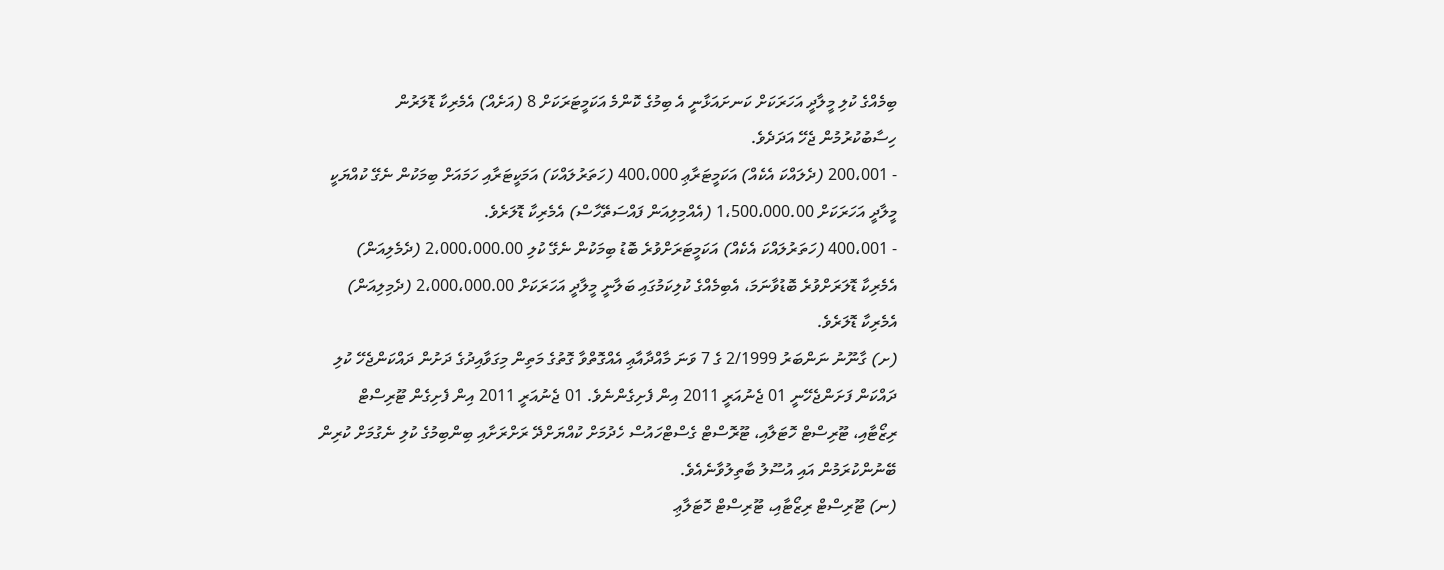ބިމެއްގެ ކުލި މީލާދީ އަހަރަކަށް ކަނށައަޅާނީ އެ ބިމުގެ ކޮންމެ އަކަމީޓަރަކަށް 8 (އަށެއް) އެމެރިކާ ޑޮލަރުން ހިސާބުކުރުމުން ޖެހޭ އަދަދެވެ.
- 200،001 (ދެލައްކަ އެކެއް) އަކަމީޓަރާޢި 400،000 (ހަތަރުލައްކަ) އަމަކީޓަރާއި ހަމައަށް ބިމަކުން ނެގޭ ކުއްޔަކީ މީލާދީ އަހަރަކަށް 1،500،000.00 (އެއްމިލިއަން ފައްސަތޭހާސް) އެމެރިކާ ޑޮލަރެވެ.
- 400،001 (ހަތަރުލައްކަ އެކެއް) އަކަމީޓަރަށްވުރެ ބޮޑު ބިމަކުން ނެގޭ ކުލި 2،000،000.00 (ދެމެލިއަން) އެމެރިކާ ޑޮލަރަށްވުރެ ބޮޑުވާނަމަ، އެބިމެއްގެ ކުލިކަމުގައި ބަލާނީ މީލާދީ އަހަރަކަށް 2،000،000.00 (ދެމިލިއަން) އެމެރިކާ ޑޮލަރެވެ.
(ށ) ގާނޫނު ނަންބަރު 2/1999 ގެ 7 ވަނަ މާއްދާއާޢި އެއްގޮތްވާ ގޮތުގެ މަތިން މިގަވާއިދުގެ ދަށުން ދައްކަންޖެހޭ ކުލި ދައްކަން ފަށަންޖެހޭނީ 01 ޖެނުއަރީ 2011 އިން ފެށިގެންނެވެ. 01 ޖެނުއަރީ 2011 އިން ފެށިގެން ޓޫރިސްޓް ރިޒޯޓާއި، ޓޫރިސްޓް ހޮޓަލާއި، ޓޫރޮސްޓް ގެސްޓްހައުސް ހެދުމަށް ކުއްޔަށްދޭ ރަށްރަށާއި ބިންބިމުގެ ކުލި ނެގުމަށް ކުރިން ބޭނުންކުރަމުން އައި އުސޫލު ބާތިލުވާނެއެވެ.
(ނ) ޓޫރިސްޓް ރިޒޯޓާއި، ޓޫރިސްޓް ހޮޓަލާޢި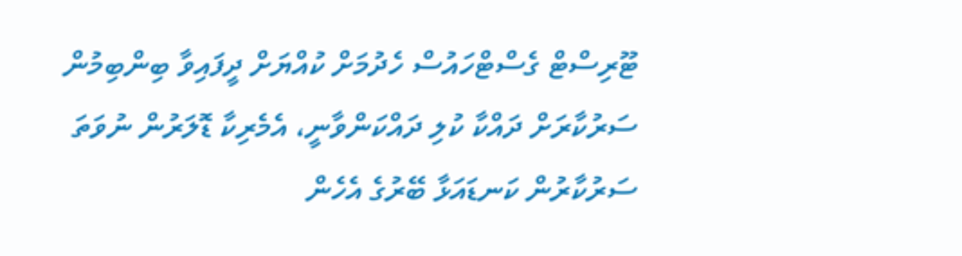ޓޫރިސްޓް ގެސްޓްހައުސް ހެދުމަށް ކުއްޔަށް ދީފައިވާ ބިންބިމުން ސަރުކާރަށް ދައްކާ ކުލި ދައްކަންވާނީ، އެމެރިކާ ޑޮލަރުން ނުވަތަ ސަރުކާރުން ކަނޑައަޅާ ބޭރުގެ އެހެން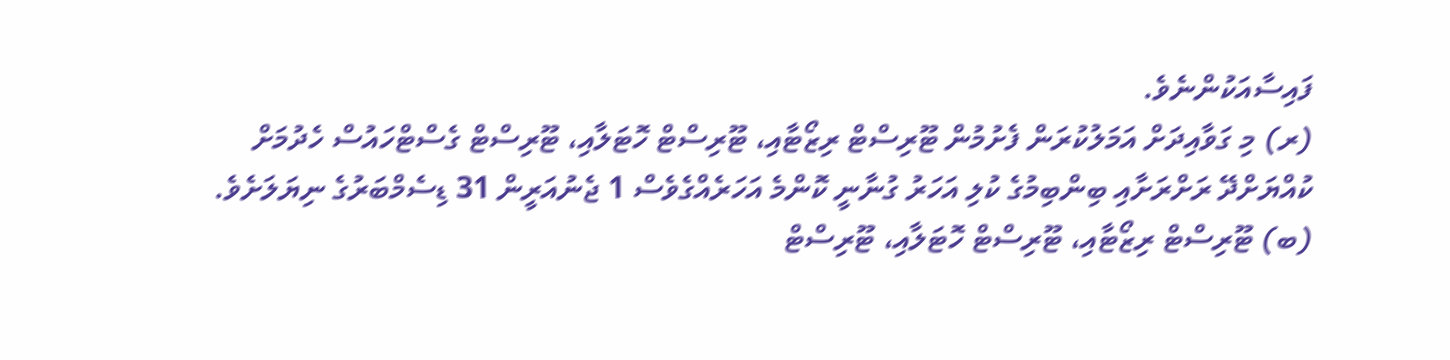ފައިސާއަކުންނެވެ.
(ރ) މި ގަވާއިދަށް އަމަލުކުރަން ފެށުމުން ޓޫރިސްޓް ރިޒޯޓާއި، ޓޫރިސްޓް ހޮޓަލާއި، ޓޫރިސްޓް ގެސްޓްހައުސް ހެދުމަށް ކުއްޔަށްދޭ ރަށްރަށާއި ބިންބިމުގެ ކުލި އަހަރު ގުނާނީ ކޮންމެ އަހަރެއްގެވެސް 1 ޖެނުއަރީން 31 ޑިސެމްބަރުގެ ނިޔަލަށެވެ.
(ބ) ޓޫރިސްޓް ރިޒޯޓާއި، ޓޫރިސްޓް ހޮޓަލާއި، ޓޫރިސްޓް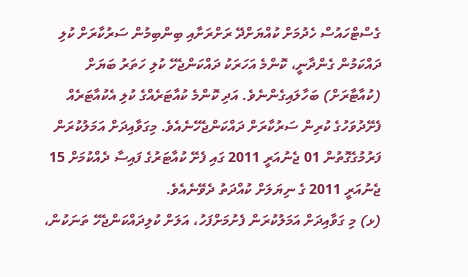ގެސްޓްހައުސް ހެދުމަށް ކުއްޔަށްދޭ ރަށްރަށާއި ބިންބިމުން ސަރުކާރަށް ކުލި ދައްކަމުން ގެންދާނީ، ކޮންމެ އަހަރަކު ދައްކަންޖެހޭ ކުލި ހަތަރު ބަޔަށް (ކުއާޓާރަށް) ބަހާލައިގެންނެވެ. އަދި ކޮންމެ ކުއާޓަރެއްގެ ކުލި އެކުއާޓަރެއް ފެށޭދުވަހުގެ ކުރިން ސަރުކާރަށް ދައްކަންޖެހޭނެއެވެ. މިގަވާއިދަށް އަމަލުކުރަން ފަރުމުގެގޮތުން 01 ޖެނުއަރީ 2011 ގައި ފެށޭ ކުއާޓަރުގެ ފައިސާ ދެއްކުމަށް 15 ޖެނުއަރީ 2011 ގެ ނިޔަލަށް ކުއްދަތު ދެވޭނެއެވެ.
(ޅ) މި ގަވާއިދަށް އަމަލުކުރަން ފެށުމަށްފަހު، އަލަށް ކުލިދައްކަންޖެހޭ ތަނަކުން،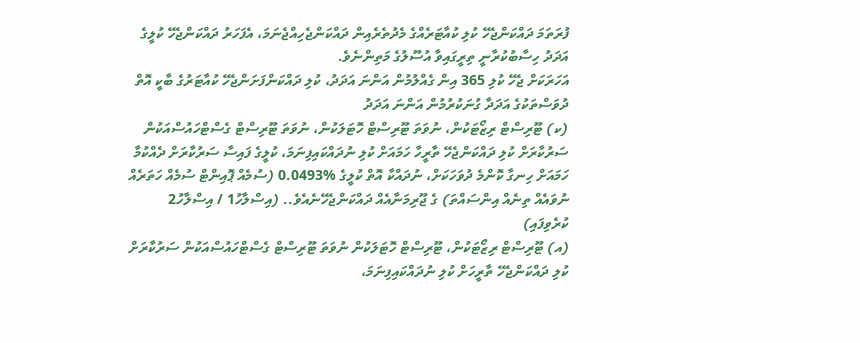ފުރަތަމަ ދައްކަންޖެހޭ ކުލި ކުއާޓަރެއްގެ މެދުތެރެއިން ދައްކަންޖެހިއްޖެނަމަ، އެފަހަރު ދައްކަންޖެހޭ ކުލީގެ އަދަދު ހިސާބުކުރާނީ ތިރީގައިވާ އުސޫލުގެ މަތިންނެވެ.
އަހަރަކަށް ޖެހޭ ކުލި 365 އިން ގެއްލުމުން އަންނަ އަދަދު، ކުލި ދައްކަންފަށަންޖެހޭ ކުއާޓަރުގެ ބާކީ އޮތް ދުވަސްތަކުގެ އަދަދާ ގުނަކުރުމުން އަންނަ އަދަދު
(ކ) ޓޫރިސްޓް ރިޒޯޓަކުން، ނުވަތަ ޓޫރިސްޓް ހޮޓަލަކުން، ނުވަތަ ޓޫރިސްޓް ގެސްޓްހައުސްއަކުން ސަރުކާރަށް ކުލި ދައްކަންޖެހޭ ތާރީހާ ހަމައަށް ކުލި ނުދައްކައިފިނަމަ، ކުލީގެ ފައިސާ ސަރުކާރަށް ދެއްކުމާ ހަމައަށް ހިނގާ ކޮންމެ ދުވަހަކަށް، ނުދައްކާ އޮތް ކުލީގެ %0.0493 (ސުމެއް ޕޮއިންޓް ސުމެއް ހަތަރެއް ނުވައެއް ތިނެއް އިންސައްތަ) ގެ ޖޫރިމަނާއެއް ދައްކަންޖެހޭނެއެވެ.. (އިސްލާހު1 / އިސްލާހު2 ކުރެވިފައި)
(އ) ޓޫރިސްޓް ރިޒޯޓަކުން، ޓޫރިސްޓް ހޮޓަލަކުން ނުވަތަ ޓޫރިސްޓް ގެސްޓްހައުސްއަކުން ސަރުކާރަށް ކުލި ދައްކަންޖެހޭ ތާރީހަށް ކުލި ނުދައްކައިފިނަމަ،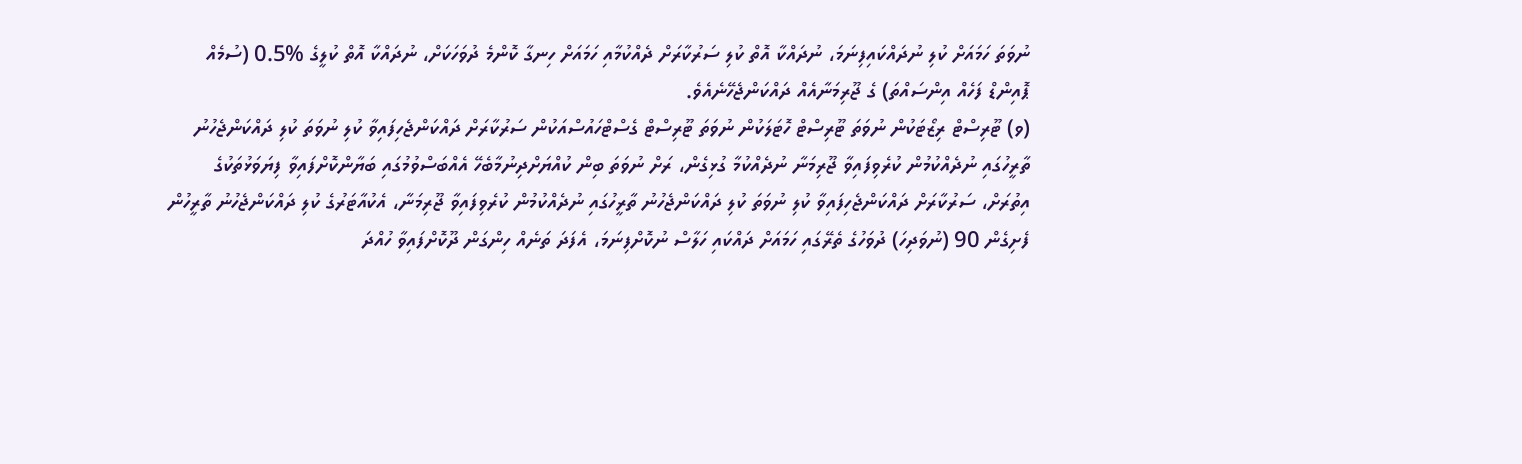ނުވަތަ ހަމައަށް ކުލި ނުދައްކައިފިނަމަ، ނުދައްކާ އޮތް ކުލި ސަރުކާރަށް ދެއްކުމާއި ހަމައަށް ހިނގާ ކޮންމެ ދުވަހަކަށް، ނުދައްކާ އޮތް ކުލީގެ %0.5 (ސުމެއް ޕޮއިންޑް ފަހެއް އިންސައްތަ) ގެ ޖޫރިމަނާއެއް ދައްކަންޖެހޭނެއެވެ.
(ވ) ޓޫރިސްޓް ރިޒޯޓަކުން ނުވަތަ ޓޫރިސްޓް ހޮޓަލަކުން ނުވަތަ ޓޫރިސްޓް ގެސްޓްހައުސްއަކުން ސަރުކާރަށް ދައްކަންޖެހިފައިވާ ކުލި ނުވަތަ ކުލި ދައްކަންޖެހުނު ތާރީހުގައި ނުދެއްކުމުން ކުރެވިފައިވާ ޖޫރިމަނާ ނުދެއްކުމާ ގުޅިގެން، ރަށް ނުވަތަ ބިން ކުއްޔަށްދިނުމާބެހޭ އެއްބަސްވުމުގައި ބަޔާންކޮށްފައިވާ ފިޔަވަޅުތަކުގެ އިތުރަށް، ސަރުކާރަށް ދައްކަންޖެހިފައިވާ ކުލި ނުވަތަ ކުލި ދައްކަންޖެހުނު ތާރީހުގައި ނުދެއްކުމުން ކުރެވިފައިވާ ޖޫރިމަނާ، އެކުއާޓަރުގެ ކުލި ދައްކަންޖެހުނު ތާރީހުން ފެށިގެން 90 (ނުވަދިހަ) ދުވަހުގެ ތެރޭގައި ހަމައަށް ދައްކައި ހަލާސް ނުކޮށްފިނަމަ، އެފަދަ ތަނެއް ހިންގަން ދޫކޮށްފައިވާ ހުއްދަ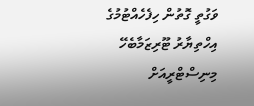ވަގުތީ ގޮތުން ހިފެހެއްޓުމުގެ އިހްތިޔާރު ޓޫރިޒަމާބެހޭ މިނިސްޓްރީއަށް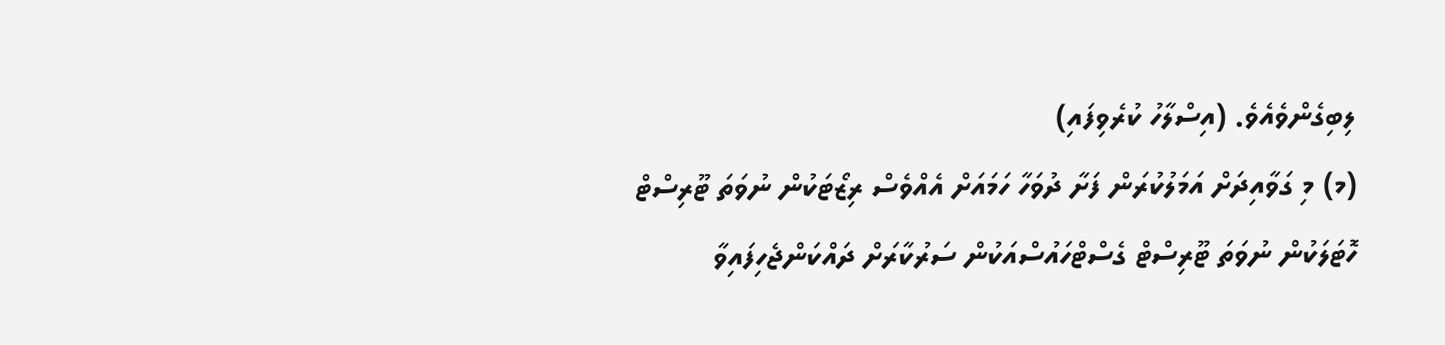ލިބިގެންވެއެވެ. (އިސްލާހު ކުރެވިފައި)
(މ) މި ގަވާއިދަށް އަމަލުކުރަން ފަށާ ދުވަހާ ހަމައަށް އެއްވެސް ރިޒޯޓަކުން ނުވަތަ ޓޫރިސްޓް ހޮޓަލަކުން ނުވަތަ ޓޫރިސްޓް ގެސްޓްހައުސްއަކުން ސަރުކާރަށް ދައްކަންޖެހިފައިވާ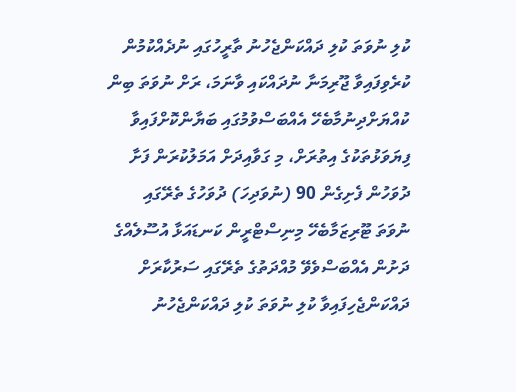ކުލި ނުވަތަ ކުލި ދައްކަންޖެހުނު ތާރީހުގައި ނުދެއްކުމުން ކުރެވިފައިވާ ޖޫރިމަނާ ނުދައްކައި ވާނަމަ، ރަށް ނުވަތަ ބިން ކުއްޔަށްދިނުމާބެހޭ އެއްބަސްވުމުގައި ބަޔާންކޮށްފައިވާ ފިޔަވަޅުތަކުގެ އިތުރަށް، މި ގަވާއިދަށް އަމަލުކުރަން ފަށާ ދުވަހުން ފެށިގެން 90 (ނުވަދިހަ) ދުވަހުގެ ތެރޭގައި ނުވަތަ ޓޫރިޒަމާބެހޭ މިނިސްޓްރީން ކަނޑައަޅާ އުސޫލެއްގެ ދަށުން އެއްބަސްވެވޭ މުއްދަތުގެ ތެރޭގައި ސަރުކާރަށް ދައްކަންޖެހިފައިވާ ކުލި ނުވަތަ ކުލި ދައްކަންޖެހުނު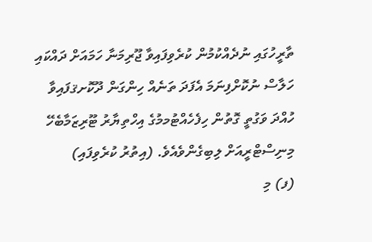ތާރީހުގައި ނުދެއްކުމުން ކުރެވިފައިވާ ޖޫރިމަނާ ހަމައަށް ދައްކައި ހަލާސް ނުކޮށްފިނަމަ އެފަދަ ތަނެއް ހިންގަން ދޫކޮށޤފައިވާ ހުއްދަ ވަގުތީ ގޮތުން ހިފެހެއްޓުމމުގެ އިހްތިޔާރު ޓޫރިޒަމާބެހޭ މިނިސްޓްރީއަށް ލިބިގެންވެއެވެ. (އިތުރު ކުރެވިފައި)
(ފ) މި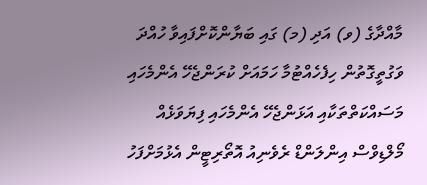މާއްދާގެ (ވ) އަދި (މ) ގައި ބަޔާންކޮށްފައިވާ ހުއްދަ ވަގުތީގޮތުން ހިފެހެއްޓުމާ ހަމައަށް ކުރަންޖެހޭ އެންމެހައި މަސައްކަތްތަކާއި އަޅަންޖެހޭ އެންމެހައި ފިޔަވަޅެއް މޯލްޑިވްސް އިންލަންޑް ރެވެނިއު އޮތޯރިޓީން އެޅުމަށްފަހު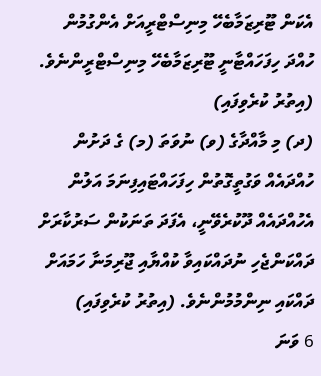އެކަން ޓޫރިޒަމާބެހޭ މިނިސްޓްރީއަށް އެންގުމުން ހުއްދަ ހިފަހައްޓާނީ ޓޫރިޒަމާބެހޭ މިނިސްޓްރީންނެވެ. (އިތުރު ކުރެވިފައި)
(ދ) މި މާއްދާގެ (ވ) ނުވަތަ (މ) ގެ ދަށުން ހުއްދައެއް ވަގުތީގޮތުން ހިފަހައްޓައިފިނަމަ އަލުން އެހުއްދައެއް ދޫކުރެވޭނީ، އެފަދަ ތަނަކުން ސަރުކާރަށް ދައްކަންޖެހި ނުދައްކައިވާ ކުއްޔާއި ޖޫރިމަނާ ހަމައަށް ދައްކައި ނިންމުމުންނެވެ. (އިތުރު ކުރެވިފައި)
6 ވަނަ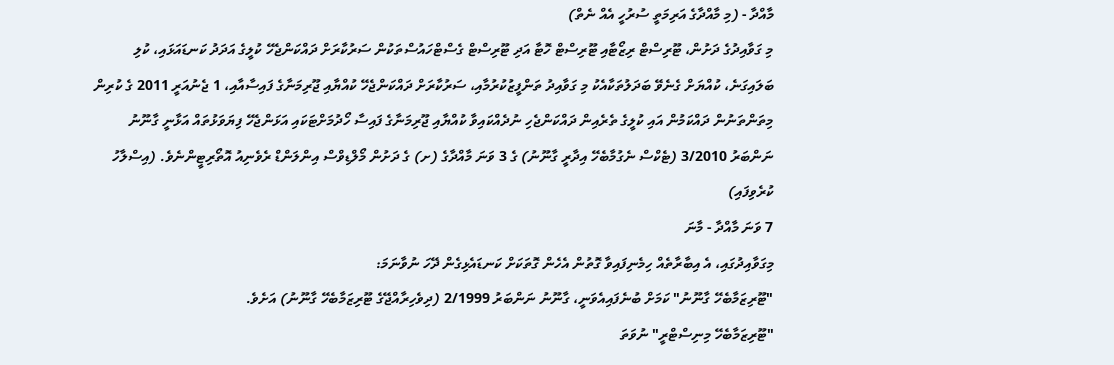މާއްދާ - (މި މާއްދާގެ އަރިމަތީ ސުރުހީ އެއް ނެތް)
މި ގަވާއިދުގެ ދަށުން، ޓޫރިސްޓް ރިޒޯޓާއި ޓޫރިސްޓް ހޮޓާ އަދި ޓޫރިސްޓް ގެސްޓްހައުސްތަކުން ސަރުކާރަށް ދައްކަންޖެހޭ ކުލީގެ އަދަދު ކަނޑައަޅައި، ކުލި ބަލައިގަނެ، ކުއްޔަށް ގެނެވޭ ބަދަލުތަކާއެކު މި ގަވާއިދު ތަންފީޒުކުރުމާއި، ސަރުކާރަށް ދައްކަންޖެހޭ ކުއްޔާއި ޖޫރިމަނާގެ ފައިސާއާއި، 1 ޖެނުއަރީ 2011 ގެ ކުރިން މިތަންތަނުން ދައްކަމުން އައި ކުލީގެ ތެރެއިން ދައްކަންޖެހި ނުދެއްކައިވާ ކުއްޔާއި ޖޫރިމަނާގެ ފައިސާ ހޯދުމަށްޓަކައި އަޅަންޖެހޭ ފިޔަވަޅުތައް އަޅާނީ ގާނޫނު ނަންބަރު 3/2010 (ޓެކްސް ނެގުމާބެހޭ އިދާރީ ގާނޫނު) ގެ 3 ވަނަ މާއްދާގެ (ށ) ގެ ދަށުން މޯލްޑިވްސް އިންލަންޑް ރެވެނިއު އޮތޯރިޓީންނެވެ. (އިސްލާހު ކުރެވިފައި)
7 ވަނަ މާއްދާ - މާނަ
މިގަވާއިދުގައި، އެ އިބާރާތެއް ހިމެނިފައިވާ ގޮތުން އެހެން ގޮތަކަށް ކަނޑައެޅިގެން ދޭހަ ނުވާނަމަ:
"ޓޫރިޒަމާބެހޭ ގާނޫނު" ކަމަށް ބުނެފައިއެވަނީ، ގާނޫނު ނަންބަރު 2/1999 (ދިވެހިރާއްޖޭގެ ޓޫރިޒަމާބެހޭ ގާނޫނު) އަށެވެ.
"ޓޫރިޒަމާބެހޭ މިނިސްޓްރީ" ނުވަތަ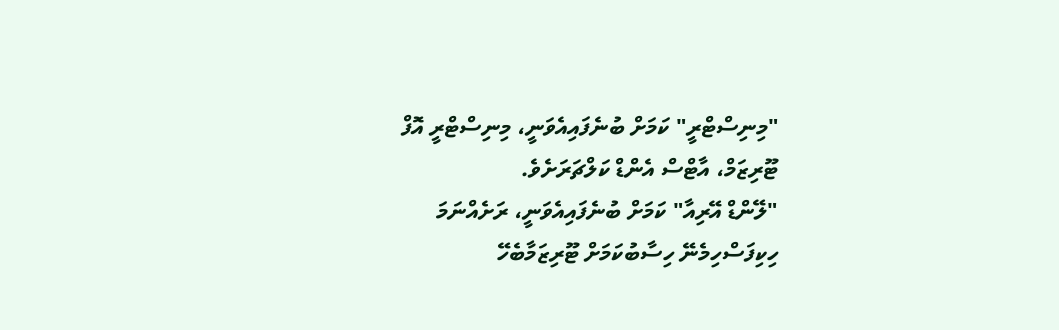"މިނިސްޓްރީ" ކަމަށް ބުނެފައިއެވަނީ، މިނިސްޓްރީ އޮފް ޓޫރިޒަމް، އާޓްސް އެންޑް ކަލްޗަރަށެވެ.
"ލޭންޑް އޭރިއާ" ކަމަށް ބުނެފައިއެވަނީ، ރަށެއްނަމަ ހިކިފަސްހިމެނޭ ހިސާބުކަމަށް ޓޫރިޒަމާބެހޭ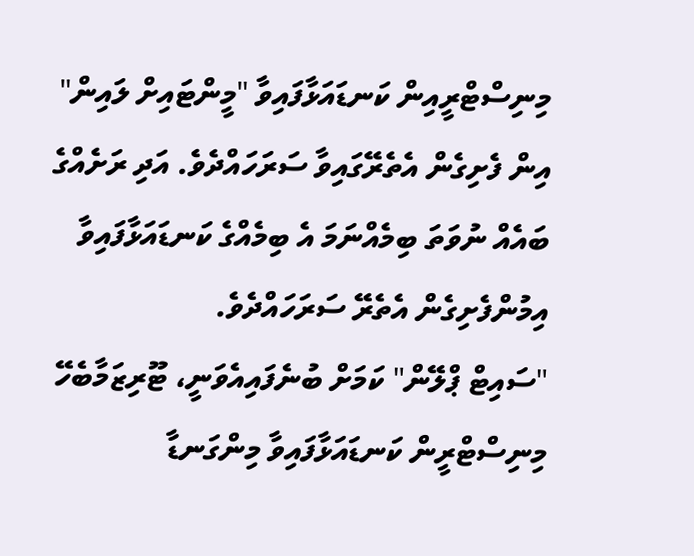މިނިސްޓްރީއިން ކަނޑައަޅާފައިވާ "މީންޓައިށް ލައިން" އިން ފެށިގެން އެތެރޭގައިވާ ސަރަހައްދެވެ. އަދި ރަށެއްގެ ބައެއް ނުވަތަ ބިމެއްނަމަ އެ ބިމެއްގެ ކަނޑައަޅާފައިވާ އިމުންފެށިގެން އެތެރޭ ސަރަހައްދެވެ.
"ސައިޓް ޕްލޭން" ކަމަށް ބުނެފައިއެވަނީ، ޓޫރިޒަމާބެހޭ މިނިސްޓްރީން ކަނޑައަޅާފައިވާ މިންގަނޑާ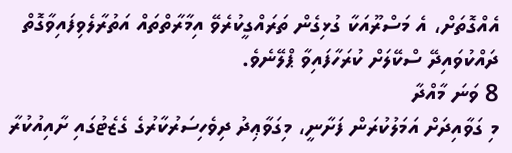އެއްގޮތަށް، އެ މަސްރޫއަކާ ގުޅިގެން ތަރައްގީކުރެވޭ އިމާރާތްތައް އަތުރާލެވިފައިވާގޮތް ދައްކުވައިދޭ ސްކޭލަށް ކުރަހާފައިވާ ޕްލޭނެވެ.
8 ވަނަ މާއްދާ
މި ގަވާއިދަށް އަމަލުކުރަން ފަށާނީ، މިގަވާޢިދު ދިވެހިސަރުކާރުގެ ގެޒެޓުގައި ށާއިއުކުރާ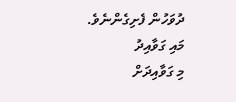ދުވަހުން ފެށިގެންނެވެ.
މައި ގަވާއިދު
މި ގަވާއިދަށް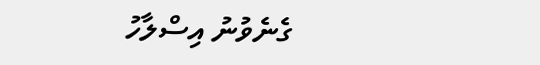ގެނެވުނު އިސްލާހު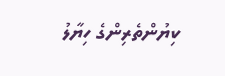ކިޔުންތެރިންގެ ހިޔާލު